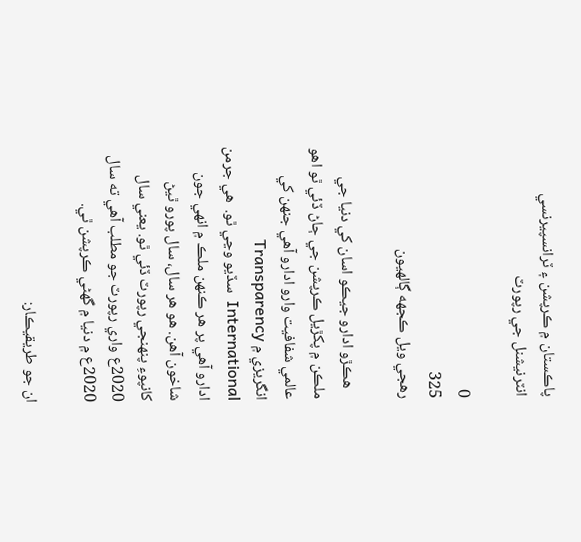پاڪستان ۾ ڪرپشن ۽ ٽرانسپيرنسي انٽرنيشنل جي رپورٽ

0
325
رهجي ويل ڪجهه ڳالهيون

   هڪڙو ادارو جيڪو اسان کي دنيا جي ملڪن ۾ پکڙيل ڪرپشن جي ڄاڻ ڏئي ٿو اهو عالمي شفافيت وارو ادارو آهي جنهن کي انگريزي ۾ Transparency International  سڏيو وڃي ٿو.  هي جرمن ادارو آهي پر هر ڪنهن ملڪ ۾ انهي جون شاخون آهن. هو هر سال، سال پورو ٿيڻ کانپوءِ پنهنجي رپورٽ ڏئي ٿو. يعني سال 2020ع واري رپورٽ جو مطلب آهي ته سال 2020ع ۾ دنيا ۾ گهڻي ڪرپشن ٿي.

ان جو طريقيڪار: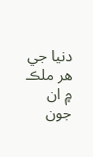دنيا جي هر ملڪ ۾ ان جون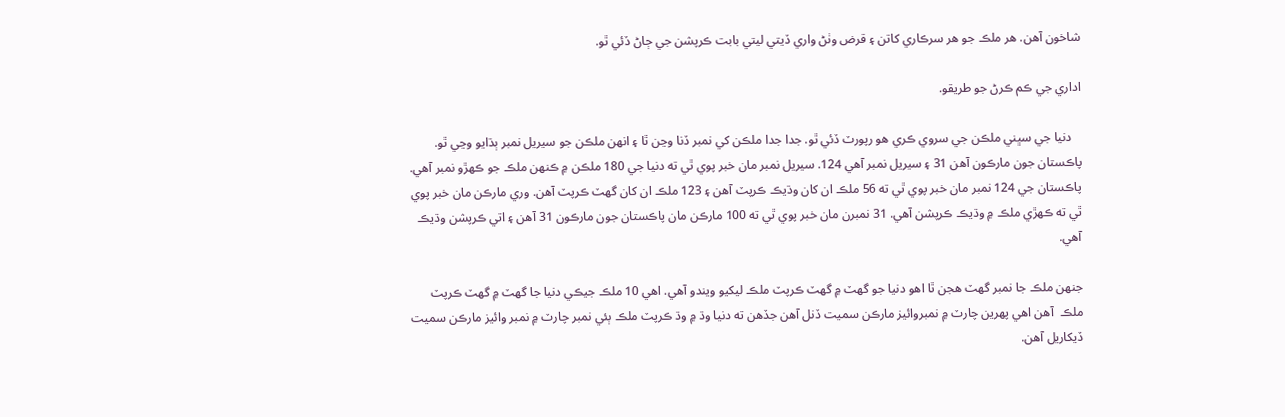شاخون آهن. هر ملڪ جو هر سرڪاري کاتن ۽ قرض وٺڻ واري ڏيتي ليتي بابت ڪرپشن جي ڄاڻ ڏئي ٿو.

اداري جي ڪم ڪرڻ جو طريقو.

   دنيا جي سڀني ملڪن جي سروي ڪري هو رپورٽ ڏئي ٿو. جدا جدا ملڪن کي نمبر ڏنا وڃن ٿا ۽ انهن ملڪن جو سيريل نمبر ٻڌايو وڃي ٿو. پاڪستان جون مارڪون آهن 31 ۽ سيريل نمبر آهي 124. سيريل نمبر مان خبر پوي ٿي ته دنيا جي 180 ملڪن ۾ ڪنهن ملڪ جو ڪهڙو نمبر آهي. پاڪستان جي 124 نمبر مان خبر پوي ٿي ته 56 ملڪ ان کان وڌيڪ ڪرپٽ آهن ۽ 123 ملڪ ان کان گهٽ ڪرپٽ آهن. وري مارڪن مان خبر پوي ٿي ته ڪهڙي ملڪ ۾ وڌيڪ ڪرپشن آهي. 31 نمبرن مان خبر پوي ٿي ته 100 مارڪن مان پاڪستان جون مارڪون 31 آهن ۽ اتي ڪرپشن وڌيڪ آهي.

جنهن ملڪ جا نمبر گهٽ هجن ٿا اهو دنيا جو گهٽ ۾ گهٽ ڪرپٽ ملڪ ليکيو ويندو آهي. اهي 10 ملڪ جيڪي دنيا جا گهٽ ۾ گهٽ ڪرپٽ ملڪ  آهن اهي پهرين چارٽ ۾ نمبروائيز مارڪن سميت ڏنل آهن جڏهن ته دنيا وڌ ۾ وڌ ڪرپٽ ملڪ ٻئي نمبر چارٽ ۾ نمبر وائيز مارڪن سميت ڏيکاريل آهن.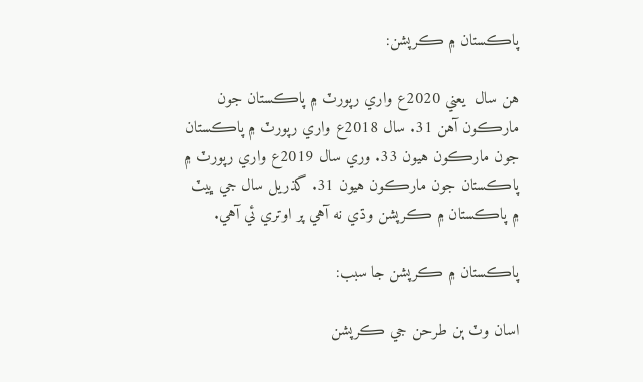پاڪستان ۾ ڪرپشن:

هن سال  يعني 2020ع واري رپورٽ ۾ پاڪستان جون مارڪون آهن 31. سال 2018ع واري رپورٽ ۾ پاڪستان جون مارڪون هيون 33. وري سال 2019ع واري رپورٽ ۾ پاڪستان جون مارڪون هيون 31. گذريل سال جي ڀيٽ ۾ پاڪستان ۾ ڪرپشن وڌي نه آهي پر اوتري ئي آهي.

پاڪستان ۾ ڪرپشن جا سبب:

اسان وٽ ٻن طرحن جي ڪرپشن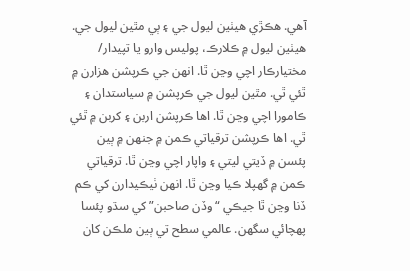آهي. هڪڙي هيٺين ليول جي ۽ ٻي مٿين ليول جي. هيٺين ليول ۾ ڪلارڪ، پوليس وارو يا تپيدار/ مختيارڪار اچي وڃن ٿا. انهن جي ڪرپشن هزارن ۾ ٿئي ٿي. مٿين ليول جي ڪرپشن ۾ سياستدان ۽ ڪامورا اچي وڃن ٿا. اها ڪرپشن اربن ۽ کربن ۾ ٿئي ٿي. اها ڪرپشن ترقياتي ڪمن ۾ جنهن ۾ ٻين پئسن ۾ ڏيتي ليتي ۽ واپار اچي وڃن ٿا. ترقياتي ڪمن ۾ گهپلا ڪيا وڃن ٿا. انهن ٺيڪيدارن کي ڪم ڏنا وڃن ٿا جيڪي “وڏن صاحبن” کي سڌو پئسا پهچائي سگهن. عالمي سطح تي ٻين ملڪن کان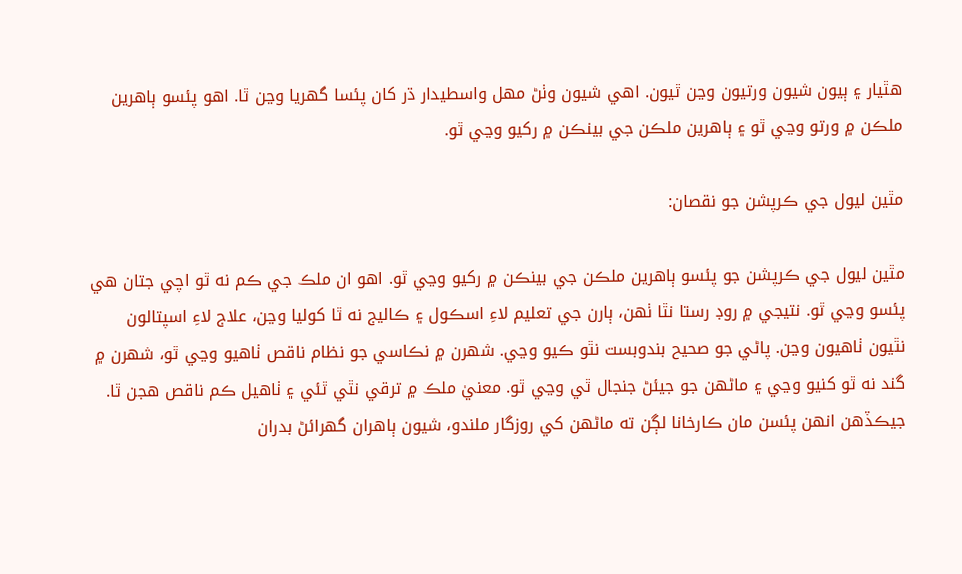هٿيار ۽ ٻيون شيون ورتيون وڃن ٿيون. اهي شيون وٺڻ مهل واسطيدار ڌر کان پئسا گهريا وڃن ٿا. اهو پئسو ٻاهرين ملڪن ۾ ورتو وڃي ٿو ۽ ٻاهرين ملڪن جي بينڪن ۾ رکيو وڃي ٿو.

مٿين ليول جي ڪرپشن جو نقصان:

مٿين ليول جي ڪرپشن جو پئسو ٻاهرين ملڪن جي بينڪن ۾ رکيو وڃي ٿو. اهو ان ملڪ جي ڪم نه ٿو اچي جتان هي پئسو وڃي ٿو. نتيجي ۾ روڊ رستا نٿا ٺهن، ٻارن جي تعليم لاءِ اسڪول ۽ ڪاليج نه ٿا کوليا وڃن، علاج لاءِ اسپتالون نٿيون ٺاهيون وڃن. پاڻي جو صحيح بندوبست نٿو ڪيو وڃي. شهرن ۾ نڪاسي جو نظام ناقص ٺاهيو وڃي ٿو، شهرن ۾ گند نه ٿو کنيو وڃي ۽ ماڻهن جو جيئڻ جنجال ٿي وڃي ٿو. معنيٰ ملڪ ۾ ترقي نٿي ٿئي ۽ ٺاهيل ڪم ناقص هجن ٿا. جيڪڏهن انهن پئسن مان ڪارخانا لڳن ته ماڻهن کي روزگار ملندو، شيون ٻاهران گهرائڻ بدران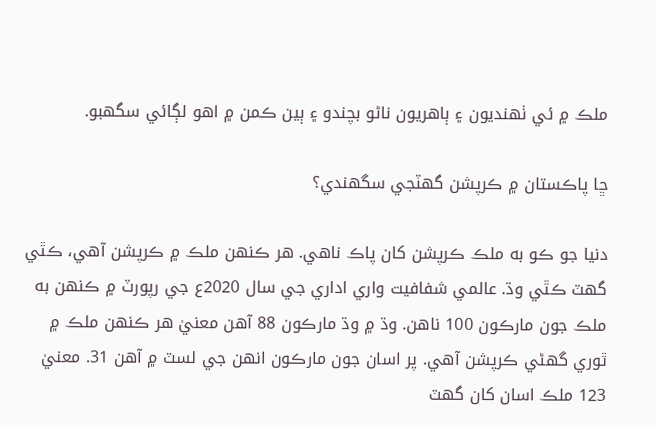ملڪ ۾ ئي ٺهنديون ۽ ٻاهريون ناڻو بچندو ۽ ٻين ڪمن ۾ اهو لڳائي سگهبو.

ڇا پاڪستان ۾ ڪرپشن گهٽجي سگهندي؟

دنيا جو ڪو به ملڪ ڪرپشن کان پاڪ ناهي. هر ڪنهن ملڪ ۾ ڪرپشن آهي، ڪٿي گهٽ ڪٿي وڌ. عالمي شفافيت واري اداري جي سال 2020ع جي رپورٽ ۾ ڪنهن به ملڪ جون مارڪون 100 ناهن. وڌ ۾ وڌ مارڪون 88 آهن معنيٰ هر ڪنهن ملڪ ۾ ٿوري گهڻي ڪرپشن آهي. پر اسان جون مارڪون انهن جي لسٽ ۾ آهن 31. معنيٰ 123 ملڪ اسان کان گهٽ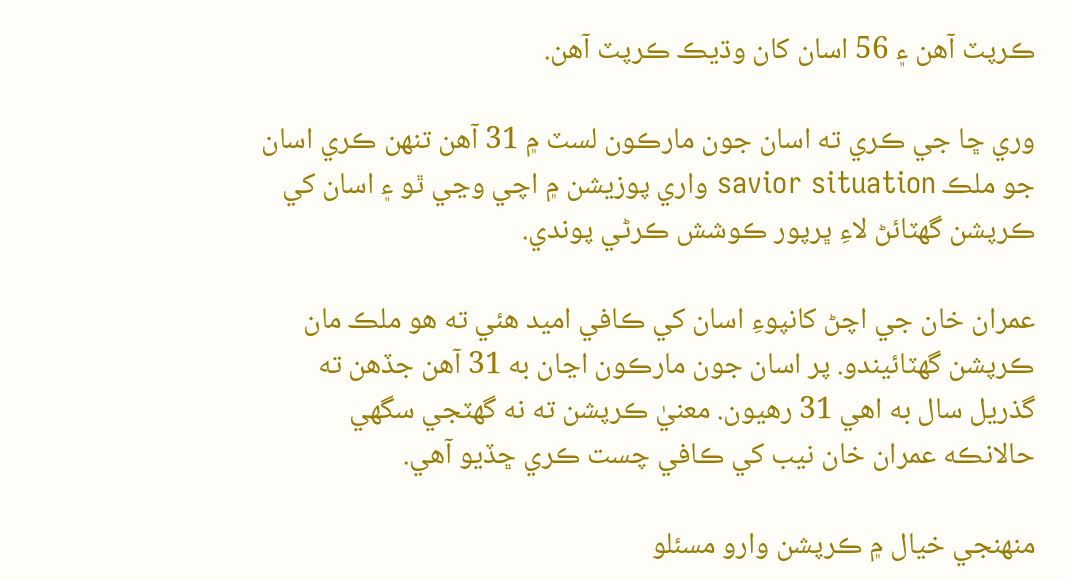ڪرپٽ آهن ۽ 56 اسان کان وڌيڪ ڪرپٽ آهن.

وري ڇا جي ڪري ته اسان جون مارڪون لسٽ ۾ 31 آهن تنهن ڪري اسان جو ملڪ savior situation واري پوزيشن ۾ اچي وڃي ٿو ۽ اسان کي ڪرپشن گهٽائڻ لاءِ ڀرپور ڪوشش ڪرڻي پوندي.

عمران خان جي اچڻ کانپوءِ اسان کي ڪافي اميد هئي ته هو ملڪ مان ڪرپشن گهٽائيندو. پر اسان جون مارڪون اڃان به 31 آهن جڏهن ته گذريل سال به اهي 31 رهيون. معنيٰ ڪرپشن ته نه گهٽجي سگهي حالانڪه عمران خان نيب کي ڪافي چست ڪري ڇڏيو آهي.

منهنجي خيال ۾ ڪرپشن وارو مسئلو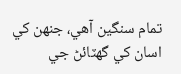تمام سنگين آهي، جنهن کي اسان کي گهٽائڻ جي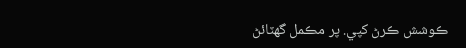ڪوشش ڪرڻ کپي. پر مڪمل گهٽائڻ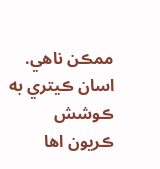ممڪن ناهي. اسان ڪيتري به ڪوشش ڪريون اها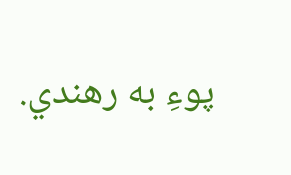پوءِ به رهندي.